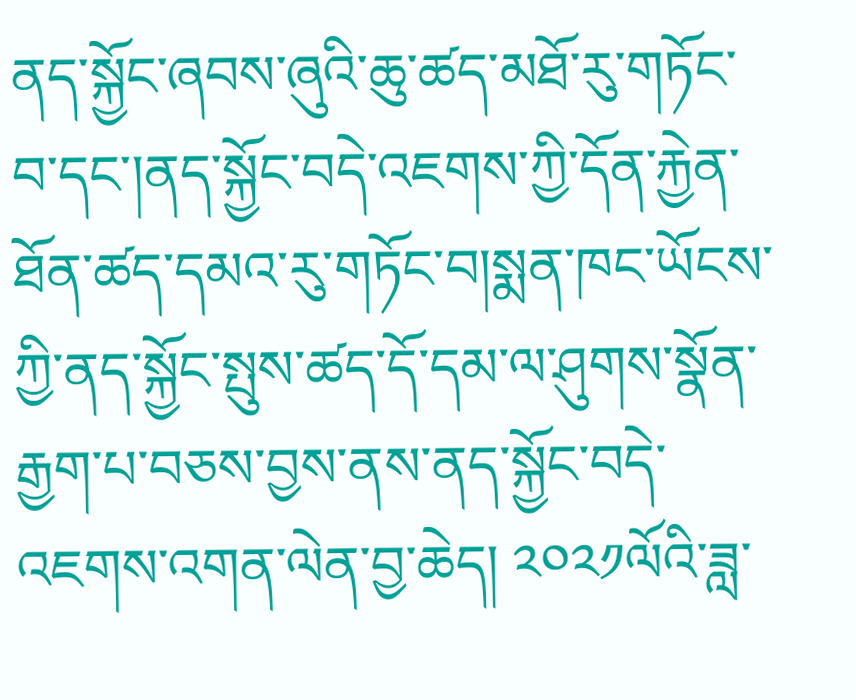ནད་སྐྱོང་ཞབས་ཞུའི་ཆུ་ཚད་མཐོ་རུ་གཏོང་བ་དང་།ནད་སྐྱོང་བདེ་འཇགས་ཀྱི་དོན་རྐྱེན་ཐོན་ཚད་དམའ་རུ་གཏོང་བ།སྨན་ཁང་ཡོངས་ཀྱི་ནད་སྐྱོང་སྤུས་ཚད་དོ་དམ་ལ་ཤུགས་སྣོན་རྒྱག་པ་བཅས་བྱས་ནས་ནད་སྐྱོང་བདེ་འཇགས་འགན་ལེན་བྱ་ཆེད། ༢༠༢༡ལོའི་ཟླ་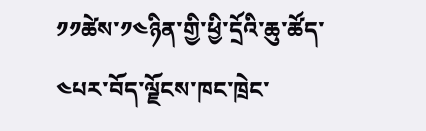༡༡ཚེས་༡༤ཉིན་གྱི་ཕྱི་དྲོའི་ཆུ་ཚོད་༤པར་བོད་ལྗོངས་ཁང་ཁྲེང་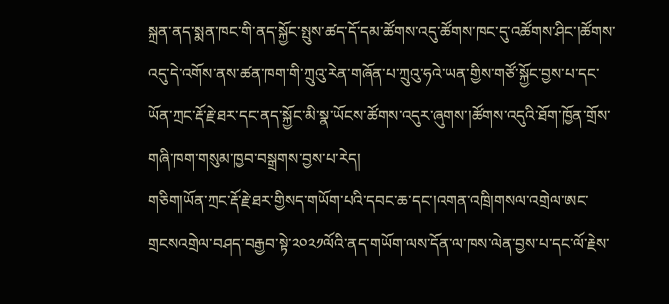སྐྲན་ནད་སྨན་ཁང་གི་ནད་སྐྱོང་སྤུས་ཚད་དོ་དམ་ཚོགས་འདུ་ཚོགས་ཁང་དུ་འཚོགས་ཤིང་།ཚོགས་འདུ་དེ་འགོས་ནས་ཚན་ཁག་གི་ཀྲུའུ་རེན་གཞོན་པ་ཀྲུའུ་ཧའེ་ཡན་གྱིས་གཙོ་སྐྱོང་བྱས་པ་དང་ཡོན་ཀྲང་རྡོ་རྗེ་ཐར་དང་ནད་སྐྱོང་མི་སྣ་ཡོངས་ཚོགས་འདུར་ཞུགས་།ཚོགས་འདུའི་ཐོག་ཁྱོན་གྲོས་གཞི་ཁག་གསུམ་ཁྱབ་བསྒྲགས་བྱས་པ་རེད།
གཅིག།ཡོན་ཀྲང་རྡོ་རྗེ་ཐར་གྱིསད་གཡོག་པའི་དབང་ཆ་དང་།འགན་འཁྲི།གསལ་འགྲེལ་ཨང་གྲངསའགྲེལ་བཤད་བརྒྱབ་སྟེ་༢༠༢༡ལོའི་ནད་གཡོག་ལས་དོན་ལ་ཁས་ལེན་བྱས་པ་དང་ལོ་རྗེས་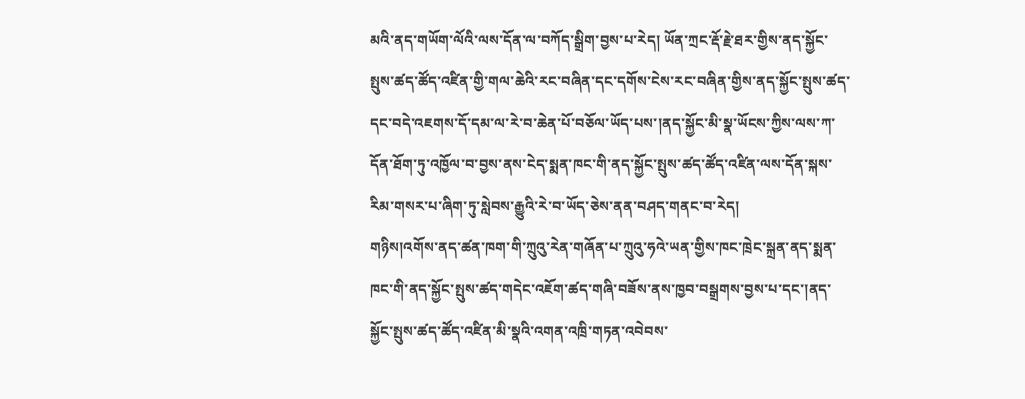མའི་ནད་གཡོག་ལོའི་ལས་དོན་ལ་བཀོད་སྒྲིག་བྱས་པ་རེད། ཡོན་ཀྲང་རྡོ་རྗེ་ཐར་གྱིས་ནད་སྐྱོང་སྤུས་ཚད་ཚོད་འཛིན་གྱི་གལ་ཆེའི་རང་བཞིན་དང་དགོས་ངེས་རང་བཞིན་གྱིས་ནད་སྐྱོང་སྤུས་ཚད་དང་བདེ་འཇགས་དོ་དམ་ལ་རེ་བ་ཆེན་པོ་བཅོལ་ཡོད་པས་།ནད་སྐྱོང་མི་སྣ་ཡོངས་ཀྱིས་ལས་ཀ་དོན་ཐོག་ཏུ་འཁྱོལ་བ་བྱས་ནས་ངེད་སྨན་ཁང་གི་ནད་སྐྱོང་སྤུས་ཚད་ཚོད་འཛིན་ལས་དོན་སྐས་རིམ་གསར་པ་ཞིག་ཏུ་སླེབས་རྒྱུའི་རེ་བ་ཡོད་ཅེས་ནན་བཤད་གནང་བ་རེད།
གཉིས།འགོས་ནད་ཚན་ཁག་གི་ཀྲུའུ་རེན་གཞོན་པ་ཀྲུའུ་ཧའེ་ཡན་གྱིས་ཁང་ཁྲེང་སྐྲན་ནད་སྨན་ཁང་གི་ནད་སྐྱོང་སྤུས་ཚད་གདེང་འཇོག་ཚད་གཞི་བཟོས་ནས་ཁྱབ་བསྒྲགས་བྱས་པ་དང་།ནད་སྐྱོང་སྤུས་ཚད་ཚོད་འཛིན་མི་སྣའི་འགན་འཁྲི་གཏན་འབེབས་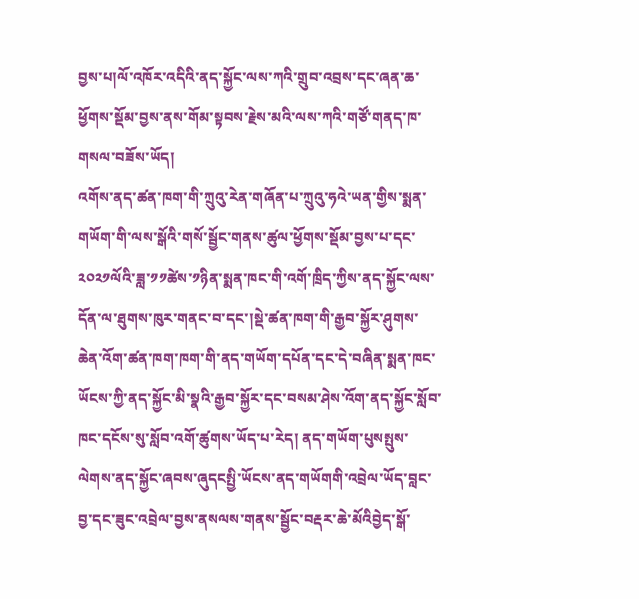བྱས་པ།ལོ་འཁོར་འདིའི་ནད་སྐྱོང་ལས་ཀའི་གྲུབ་འབྲས་དང་ཞན་ཆ་ཕྱོགས་སྡོམ་བྱས་ནས་གོམ་སྟབས་རྗེས་མའི་ལས་ཀའི་གཙོ་གནད་ཁ་གསལ་བཟོས་ཡོད།
འགོས་ནད་ཚན་ཁག་གི་ཀྲུའུ་རེན་གཞོན་པ་ཀྲུའུ་ཧའེ་ཡན་གྱིས་སྨན་གཡོག་གི་ལས་སྒོའི་གསོ་སྦྱོང་གནས་ཚུལ་ཕྱོགས་སྡོམ་བྱས་པ་དང་༢༠༢༡ལོའི་ཟླ་༡༡ཚེས་༡ཉིན་སྨན་ཁང་གི་འགོ་ཁྲིད་ཀྱིས་ནད་སྐྱོང་ལས་དོན་ལ་ཐུགས་ཁུར་གནང་བ་དང་།སྡེ་ཚན་ཁག་གི་རྒྱབ་སྐྱོར་ཤུགས་ཆེན་འོག་ཚན་ཁག་ཁག་གི་ནད་གཡོག་དཔོན་དང་དེ་བཞིན་སྨན་ཁང་ཡོངས་ཀྱི་ནད་སྐྱོང་མི་སྣའི་རྒྱབ་སྐྱོར་དང་བསམ་ཤེས་འོག་ནད་སྐྱོང་སློབ་ཁང་དངོས་སུ་སློབ་འགོ་ཚུགས་ཡོད་པ་རེད། ནད་གཡོག་པུསསྤུས་ལེགས་ནད་སྐྱོང་ཞབས་ཞུདངསྤྱི་ཡོངས་ནད་གཡོགགི་འབྲེལ་ཡོད་བླང་བྱ་དང་ཟུང་འབྲེལ་བྱས་ནསལས་གནས་སྦྱོང་བརྡར་ཆེ་མོའིབྱེད་སྒོ་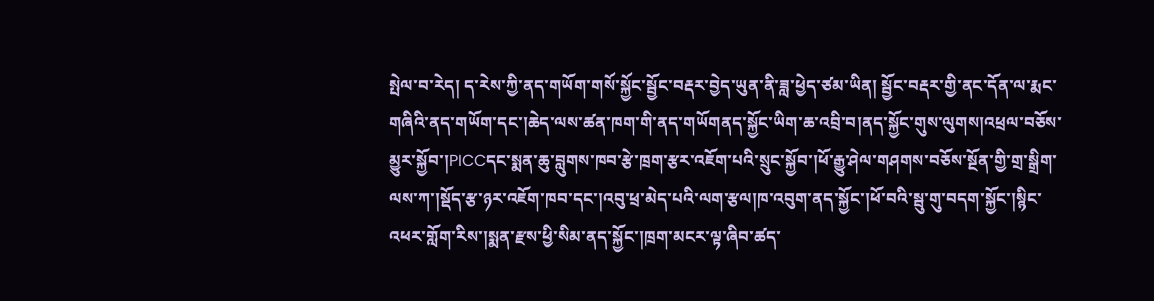སྤེལ་བ་རེད། ད་རེས་ཀྱི་ནད་གཡོག་གསོ་སྐྱོང་སྦྱོང་བརྡར་བྱེད་ཡུན་ནི་ཟླ་ཕྱེད་ཙམ་ཡིན། སྦྱོང་བརྡར་གྱི་ནང་དོན་ལ་རྨང་གཞིའི་ནད་གཡོག་དང་།ཆེད་ལས་ཚན་ཁག་གི་ནད་གཡོགནད་སྐྱོང་ཡིག་ཆ་འབྲི་བ།ནད་སྐྱོང་གུས་ལུགས།འཕྲལ་བཅོས་མྱུར་སྐྱོབ་།PICCདང་སྨན་ཆུ་བླུགས་ཁབ་རྩེ་ཁྲག་རྩར་འཇོག་པའི་སྲུང་སྐྱོབ་།ཕོ་རྒྱུ་ཤེལ་གཤགས་བཅོས་སྔོན་གྱི་གྲ་སྒྲིག་ལས་ཀ་།སྡོད་རྩ་ཉར་འཇོག་ཁབ་དང་།འབུ་ཕྲ་མེད་པའི་ལག་རྩལ།ཁ་འབུག་ནད་སྐྱོང་།ཕོ་བའི་སྦུ་གུ་བདག་སྐྱོང་།སྙིང་འཕར་གློག་རིས་།སྨན་རྫས་ཕྱི་སིམ་ནད་སྐྱོང་།ཁྲག་མངར་ལྟ་ཞིབ་ཚད་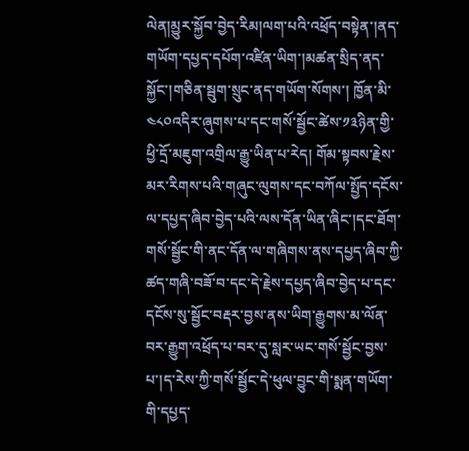ལེན།མྱུར་སྐྱོབ་བྱེད་རིམ།ལག་པའི་འཕྲོད་བསྟེན་།ནད་གཡོག་དཔྱད་དཔོག་འཛིན་ཡིག་།མཚན་སྲིད་ནད་སྐྱོང་།གཅིན་སྦུག་སྲུང་ནད་གཡོག་སོགས་། ཁྱོན་མི་༤༨༠འདིར་ཞུགས་པ་དང་གསོ་སྦྱོང་ཚེས་༡༣ཉིན་གྱི་ཕྱི་དྲོ་མཇུག་འགྲིལ་རྒྱུ་ཡིན་པ་རེད། གོམ་སྟབས་རྗེས་མར་རིགས་པའི་གཞུང་ལུགས་དང་བཀོལ་སྤྱོད་དངོས་ལ་དཔྱད་ཞིབ་བྱེད་པའི་ལས་དོན་ཡིན་ཞིང་།དང་ཐོག་གསོ་སྦྱོང་གི་ནང་དོན་ལ་གཞིགས་ནས་དཔྱད་ཞིབ་ཀྱི་ཚད་གཞི་བཟོ་བ་དང་དེ་རྗེས་དཔྱད་ཞིབ་བྱེད་པ་དང་དངོས་སུ་སྦྱོང་བརྡར་བྱས་ནས་ཡིག་རྒྱུགས་མ་ལོན་བར་རྒྱུག་འཕྲོད་པ་བར་དུ་སླར་ཡང་གསོ་སྦྱོང་བྱས་པ་།ད་རེས་ཀྱི་གསོ་སྦྱོང་དེ་ཕུལ་བྱུང་གི་སྨན་གཡོག་གི་དཔྱད་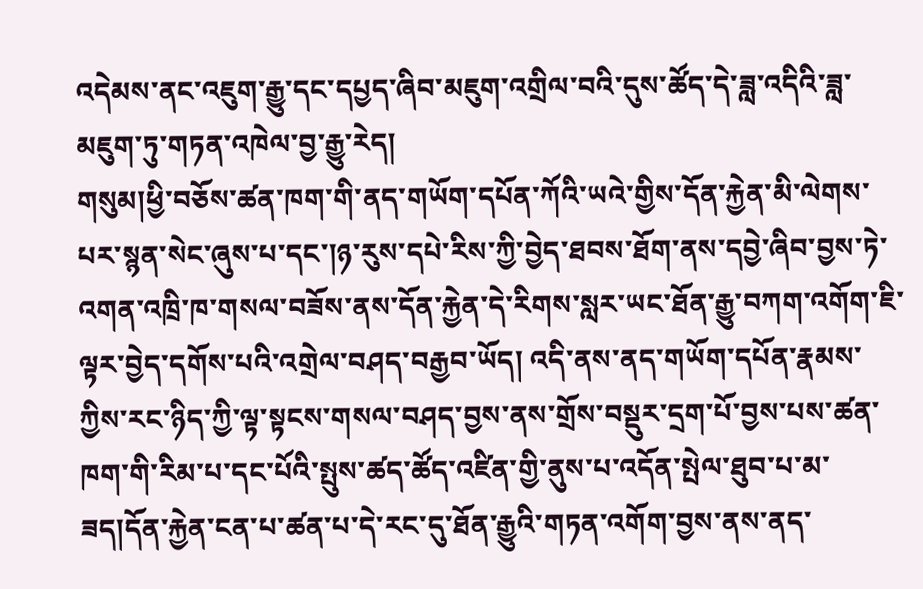འདེམས་ནང་འཇུག་རྒྱུ་དང་དཔྱད་ཞིབ་མཇུག་འགྲིལ་བའི་དུས་ཚོད་དེ་ཟླ་འདིའི་ཟླ་མཇུག་ཏུ་གཏན་འཁེལ་བྱ་རྒྱུ་རེད།
གསུམ།ཕྱི་བཅོས་ཚན་ཁག་གི་ནད་གཡོག་དཔོན་ཀོའི་ཡའེ་གྱིས་དོན་རྐྱེན་མི་ལེགས་པར་སྙན་སེང་ཞུས་པ་དང་།ཉ་རུས་དཔེ་རིས་ཀྱི་བྱེད་ཐབས་ཐོག་ནས་དབྱེ་ཞིབ་བྱས་ཏེ་འགན་འཁྲི་ཁ་གསལ་བཟོས་ནས་དོན་རྐྱེན་དེ་རིགས་སླར་ཡང་ཐོན་རྒྱུ་བཀག་འགོག་ཇི་ལྟར་བྱེད་དགོས་པའི་འགྲེལ་བཤད་བརྒྱབ་ཡོད། འདི་ནས་ནད་གཡོག་དཔོན་རྣམས་ཀྱིས་རང་ཉིད་ཀྱི་ལྟ་སྟངས་གསལ་བཤད་བྱས་ནས་གྲོས་བསྡུར་དྲག་པོ་བྱས་པས་ཚན་ཁག་གི་རིམ་པ་དང་པོའི་སྤུས་ཚད་ཚོད་འཛིན་གྱི་ནུས་པ་འདོན་སྤེལ་ཐུབ་པ་མ་ཟད།དོན་རྐྱེན་ངན་པ་ཚན་པ་དེ་རང་དུ་ཐོན་རྒྱུའི་གཏན་འགོག་བྱས་ནས་ནད་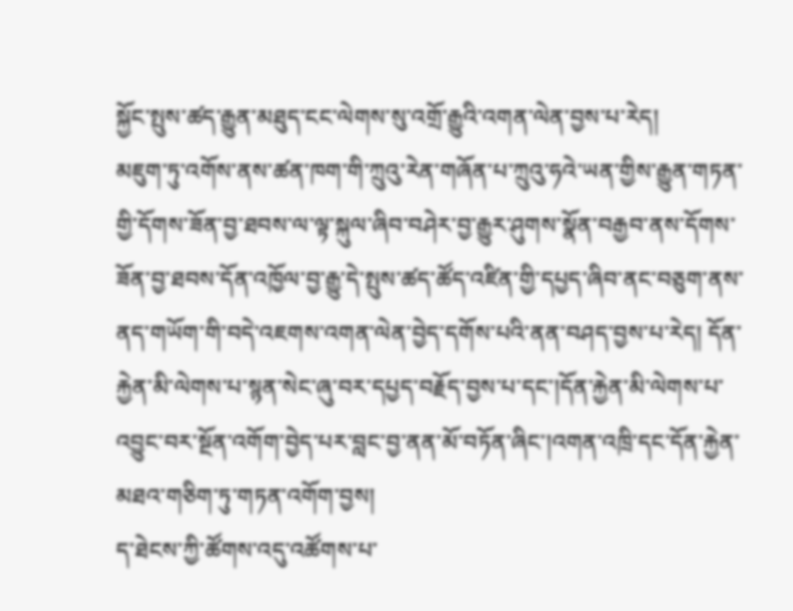སྐྱོང་སྤུས་ཚད་རྒྱུན་མཐུད་ངང་ལེགས་སུ་འགྲོ་རྒྱུའི་འགན་ལེན་བྱས་པ་རེད།
མཇུག་ཏུ་འགོས་ནས་ཚན་ཁག་གི་ཀྲུའུ་རེན་གཞོན་པ་ཀྲུའུ་ཧའེ་ཡན་གྱིས་རྒྱུན་གཏན་གྱི་དོགས་ཟོན་བྱ་ཐབས་ལ་ལྟ་སྐུལ་ཞིབ་བཤེར་བྱ་རྒྱུར་ཤུགས་སྣོན་བརྒྱབ་ནས་དོགས་ཟོན་བྱ་ཐབས་དོན་འཁྱོལ་བྱ་རྒྱུ་དེ་སྤུས་ཚད་ཚོད་འཛིན་གྱི་དཔྱད་ཞིབ་ནང་བཅུག་ནས་ནད་གཡོག་གི་བདེ་འཇགས་འགན་ལེན་བྱེད་དགོས་པའི་ནན་བཤད་བྱས་པ་རེད། དོན་རྐྱེན་མི་ལེགས་པ་སྙན་སེང་ཞུ་བར་དཔྱད་བརྗོད་བྱས་པ་དང་།དོན་རྐྱེན་མི་ལེགས་པ་འབྱུང་བར་སྔོན་འགོག་བྱེད་པར་བླང་བྱ་ནན་མོ་བཏོན་ཞིང་།འགན་འཁྲི་དང་དོན་རྐྱེན་མཐའ་གཅིག་ཏུ་གཏན་འགོག་བྱས།
ད་ཐེངས་ཀྱི་ཚོགས་འདུ་འཚོགས་པ་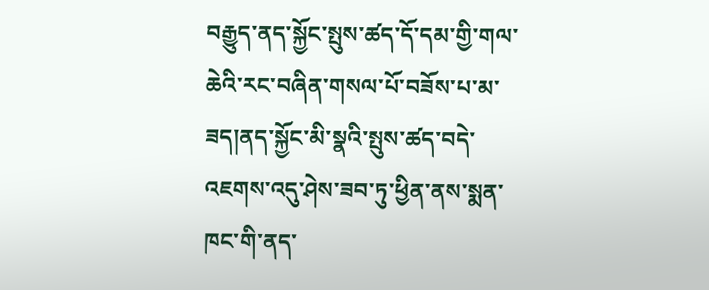བརྒྱུད་ནད་སྐྱོང་སྤུས་ཚད་དོ་དམ་གྱི་གལ་ཆེའི་རང་བཞིན་གསལ་པོ་བཟོས་པ་མ་ཟད།ནད་སྐྱོང་མི་སྣའི་སྤུས་ཚད་བདེ་འཇགས་འདུ་ཤེས་ཟབ་ཏུ་ཕྱིན་ནས་སྨན་ཁང་གི་ནད་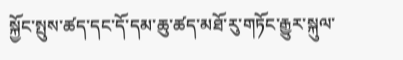སྐྱོང་སྤུས་ཚད་དང་དོ་དམ་ཆུ་ཚད་མཐོ་རུ་གཏོང་རྒྱུར་སྐུལ་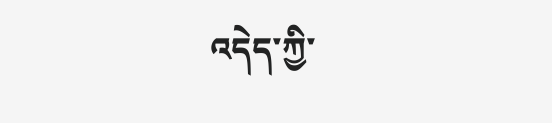འདེད་ཀྱི་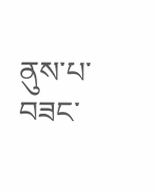ནུས་པ་བཟང་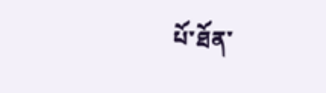པོ་ཐོན་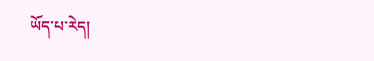ཡོད་པ་རེད།